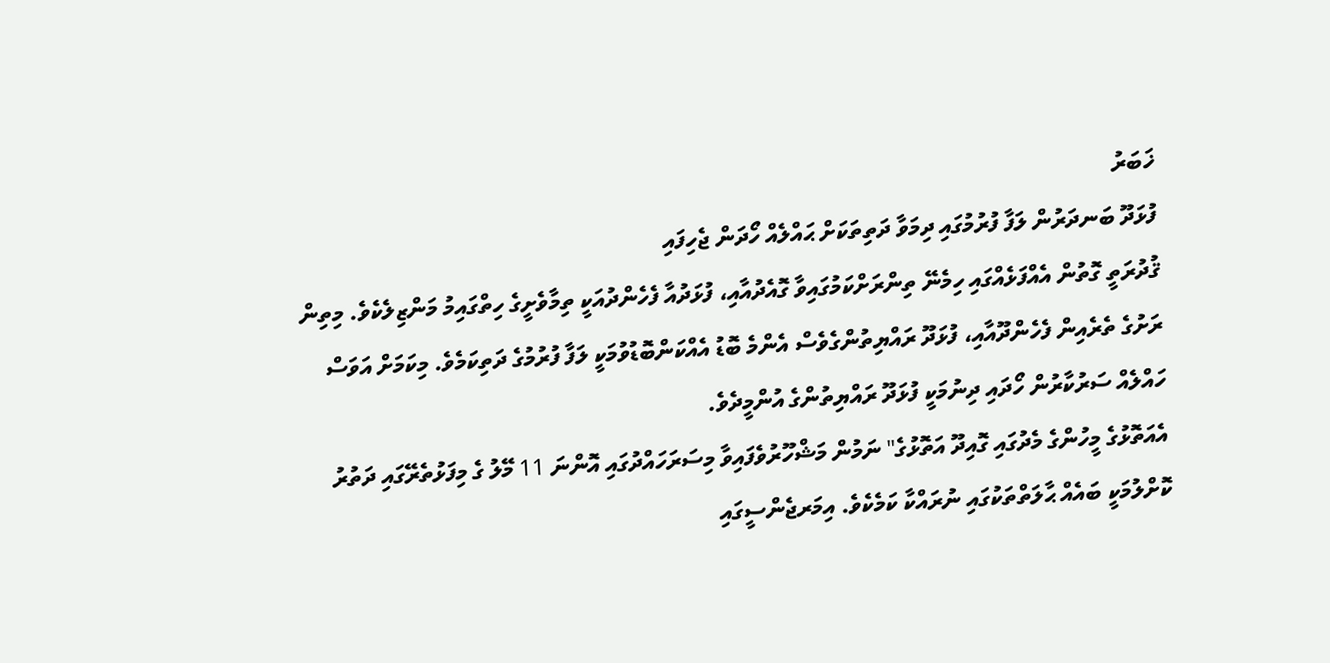ޚަބަރު
ފުޅަދޫ ބަނދަރުން ލަފާ ފުރުމުގައި ދިމަވާ ދަތިތަކަށް ޙައްލެއް ހޯދަން ޖެހިފައި
ޤުދުރަތީ ގޮތުން އެއްފަޅެއްގައި ހިމެނޭ ތިންރަށްކަމުގައިވާ ގޮއެދުއާއި، ފުޅަދުއާ ފެހެންދުއަކީ ތިމާވެށީގެ ހިތްގައިމު މަންޒިލެކެވެ. މިތިން ރަށުގެ ތެރެއިން ފެހެންދޫއާއި، ފުޅަދޫ ރައްޔިތުންގެވެސް އެންމެ ބޮޑު އެއްކަންބޮޑުވުމަކީ ލަފާ ފުރުމުގެ ދަތިކަމެވެ. މިކަމަށް އަވަސް ހައްލެއް ސަރުކާރުން ހޯދައި ދިނުމަކީ ފުޅަދޫ ރައްޔިތުންގެ އުންމީދެވެ.
އެއަތޮޅުގެ މީހުންގެ މެދުގައި ގޮއިދޫ އަތޮޅުގެ" ނަމުން މަޝްހޫރުވެފައިވާ މިސަރަހައްދުގައި އޮންނަ 11 މޭލު ގެ މިފަޅުތެރޭގައި ދަތުރު ކޮށްލުމަކީ ބައެއް ޙާލަތްތަކުގައި ނުރައްކާ ކަމެކެވެ. އިމަރޖެންސީގައި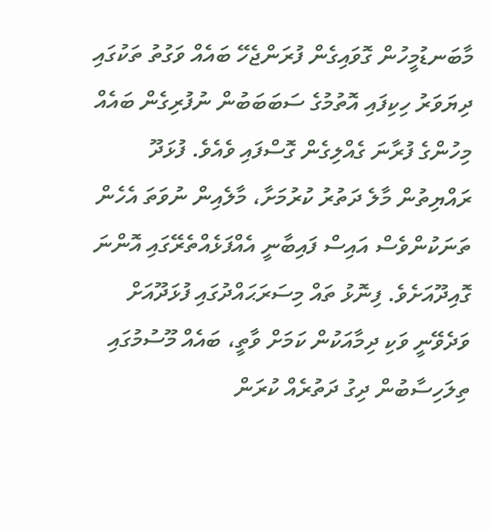މާބަނޑުމީހުން ގޮވައިގެން ފުރަންޖެހޭ ބައެއް ވަގުތު ތަކުގައި ދިޔަވަރު ހިކިފައި އޮތުމުގެ ސަބަބަބުން ނުފުރިގެން ބައެއް މިހުންގެ ފުރާނަ ގެއްލިގެން ގޮސްފައި ވެއެވެ. ފުޅަދޫ ރައްޔިތުން މާލެ ދަތުރު ކުރުމަށާ، މާލެއިން ނުވަތަ އެހެން ތަނަކުންވެސް އައިސް ފައިބާނީ އެއްފަޅެއްތެރޭގައި އޮންނަ ގޮއިދޫއަށެވެ. ފިނޮޅު ތައް މިސަރަޙައްދުގައި ފުޅަދޫއަށް ވަދެވޭނީ ވަކި ދިމާއަކުން ކަމަށް ވާތީ، ބައެއް މޫސުމުގައި ތިލަހިސާބުން ދިގު ދަތުރެއް ކުރަން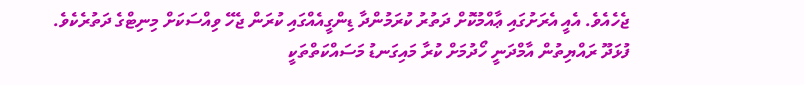ޖެހެއެވެ. އެއީ އެރަށުގައި ޢާއްމުކޮށް ދަތުރު ކުރަމުންދާ ޑިންގީއެއްގައި ކުރަން ޖެހޭ ވިއްސަކަށް މިނިޓްގެ ދަތުރެކެވެ.
ފުޅަދޫ ރައްޔިތުން އާމްދަނީ ހޯދުމަށް ކުރާ މައިގަނޑު މަސައްކަތްތަކީ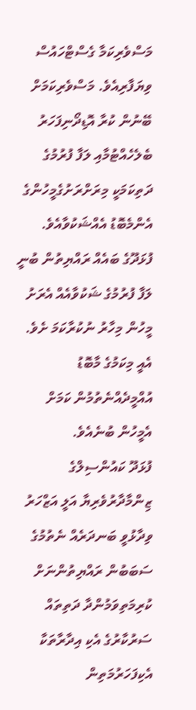މަސްވެރިކަމާ ގެސްޓްހައުސް ވިޔަފާރިއެވެ. މަސްވެރިކަމަށް ބޭނުން ކުރާ އޮޑިދޯނިފަހަރު ބެލެހެއްޓުމާއި ލަފާ ފުރުމުގެ ދަތިކަމަކީ މިރަށްރަށުގެމީހުންގެ އެންމެބޮޑު އެއްޝަކުވާއެވެ.
ފުޅަދޫގެ ބައެއް ރައްޔިތުން ބުނީ ލަފާ ފުރުމުގެ ޝަކުވާއެއް އެރަށު މީހުން މިހާރު ނުކުރާކަމަ ށެވެ. އެއީ މިކަމުގެ މާބޮޑު އުއްމީދެއްނެތުމުން ކަމަށް އެމީހުން ބުނެއެވެ.
ފުޅަދޫ ކައުންސިލްގެ ޒިންމާދާރުވެރިޔާ އަލީ އަޒްހަރު ވިދާޅުވީ ބަނދަރެއް ނެތުމުގެ ސަބަބުން ރައްޔިތުންނަށް ކުރިމަތިވަމުންދާ ދަތިތައް ސަރުކާރުގެ އެކި އިދާރާތަކާ އެކިފަހަރުމަތިން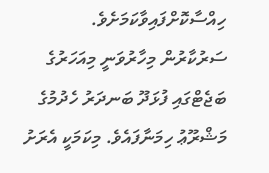ހިއްސާކޮށްފައިވާކަމަށެވެ.
ސަރުކާރުން މިހާރުވަނީ މިއަހަރުގެ ބަޖެޓްގައި ފުޅަދޫ ބަނދަރު ހެދުމުގެ މަޝްރޫޢު ހިމަނާފައެވެ. މިކަމަކީ އެރަށު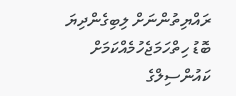ރައްޔިތުންނަށް ލިބިގެންދިޔަ ބޮޑު ހިތްހަމަޖެހުމެއްކަމަށް ކައުންސިލްގެ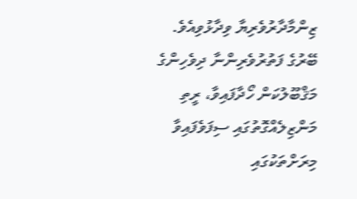ޒިންމާދާރުވެރިޔާ ވިދާޅުވިއެވެ.
ބޭރުގެ ފަތުރުވެރިންނާ ދިވެހިންގެ މަޤްބޫލުކަން ހޯދާފައިވާ، ރީތި މަންޒިލެއްގޮތުގައި ސިފަވެފައިވާ މިރަށްތަކުގައި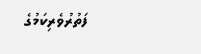ފަތުރުވެރިކަމުގެ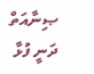ޞިނާއަތް ދަނީ ފުޅާ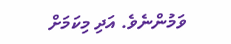ވަމުންނެވެ. އަދި މިކަމަށް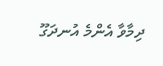ދިމާވާ އެންމެ އުނދަގޫ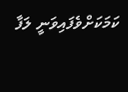ކަމަކަށްވެފައިވަނީ ލަފާ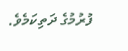ފުރުމުގެ ދަތިކަމެވެ.